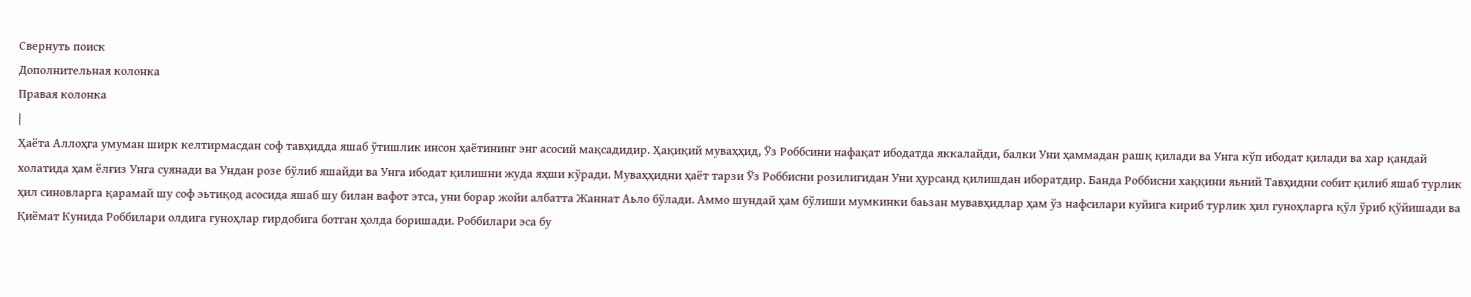Свернуть поиск
Дополнительная колонка
Правая колонка
|
Ҳаёта Аллоҳга умуман ширк келтирмасдан соф тавҳидда яшаб ўтишлик инсон ҳаётининг энг асосий мақсадидир. Ҳақиқий муваҳҳид, Ўз Роббсини нафақат ибодатда яккалайди, балки Уни ҳаммадан рашқ қилади ва Унга кўп ибодат қилади ва хар қандай холатида ҳам ёлғиз Унга суянади ва Ундан розе бўлиб яшайди ва Унга ибодат қилишни жуда яҳши кўради. Муваҳҳидни ҳаёт тарзи Ўз Роббисни розилигидан Уни ҳурсанд қилишдан иборатдир. Банда Роббисни хаққини яьний Тавҳидни собит қилиб яшаб турлик ҳил синовларга қарамай шу соф эьтиқод асосида яшаб шу билан вафот этса, уни борар жойи албатта Жаннат Аьло бўлади. Аммо шундай ҳам бўлиши мумкинки баьзан мувавҳидлар ҳам ўз нафсилари куйига кириб турлик ҳил гуноҳларга қўл ўриб қўйишади ва Қиёмат Кунида Роббилари олдига гуноҳлар гирдобига ботган ҳолда боришади. Роббилари эса бу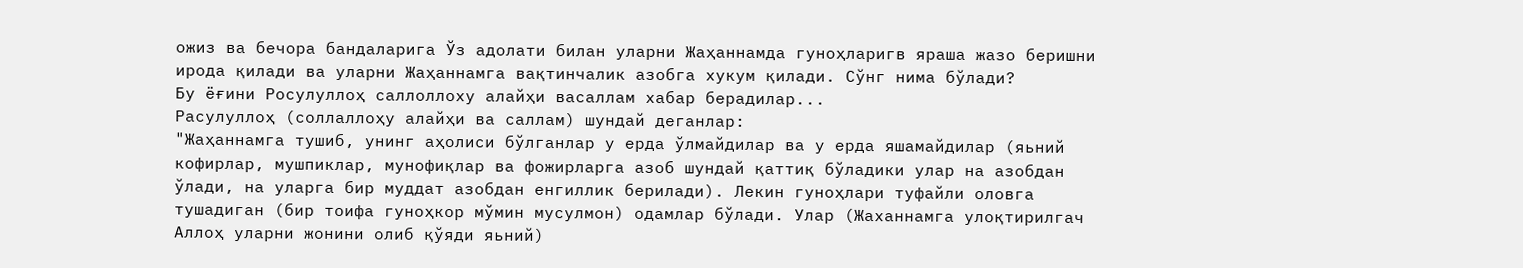ожиз ва бечора бандаларига Ўз адолати билан уларни Жаҳаннамда гуноҳларигв яраша жазо беришни ирода қилади ва уларни Жаҳаннамга вақтинчалик азобга хукум қилади. Сўнг нима бўлади?
Бу ёғини Росулуллоҳ саллоллоху алайҳи васаллам хабар берадилар...
Расулуллоҳ (соллаллоҳу алайҳи ва саллам) шундай деганлар:
"Жаҳаннамга тушиб, унинг аҳолиси бўлганлар у ерда ўлмайдилар ва у ерда яшамайдилар (яьний кофирлар, мушпиклар, мунофиқлар ва фожирларга азоб шундай қаттиқ бўладики улар на азобдан ўлади, на уларга бир муддат азобдан енгиллик берилади). Лекин гуноҳлари туфайли оловга тушадиган (бир тоифа гуноҳкор мўмин мусулмон) одамлар бўлади. Улар (Жаханнамга улоқтирилгач Аллоҳ уларни жонини олиб қўяди яьний)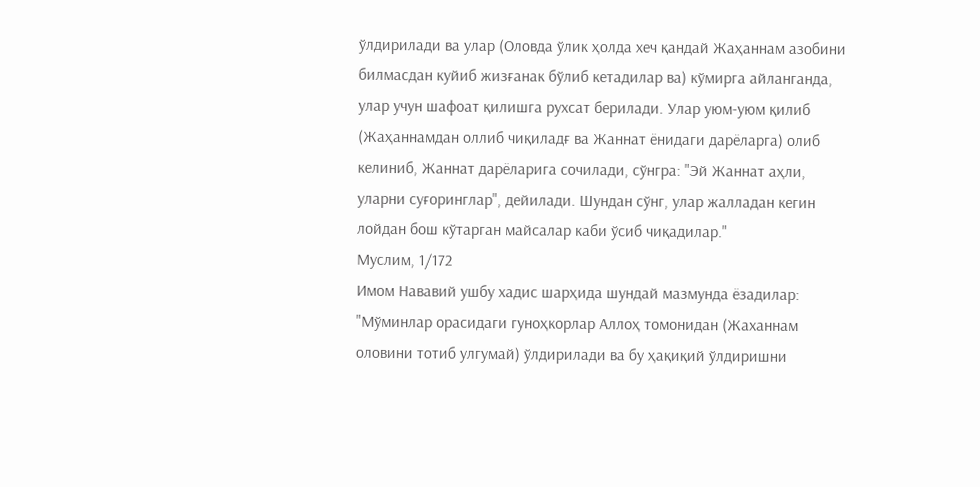ўлдирилади ва улар (Оловда ўлик ҳолда хеч қандай Жаҳаннам азобини билмасдан куйиб жизғанак бўлиб кетадилар ва) кўмирга айланганда, улар учун шафоат қилишга рухсат берилади. Улар уюм-уюм қилиб (Жаҳаннамдан оллиб чиқиладғ ва Жаннат ёнидаги дарёларга) олиб келиниб, Жаннат дарёларига сочилади, сўнгра: "Эй Жаннат аҳли, уларни суғоринглар", дейилади. Шундан сўнг, улар жалладан кегин лойдан бош кўтарган майсалар каби ўсиб чиқадилар."
Муслим, 1/172
Имом Нававий ушбу хадис шарҳида шундай мазмунда ёзадилар: "Мўминлар орасидаги гуноҳкорлар Аллоҳ томонидан (Жаханнам оловини тотиб улгумай) ўлдирилади ва бу ҳақиқий ўлдиришни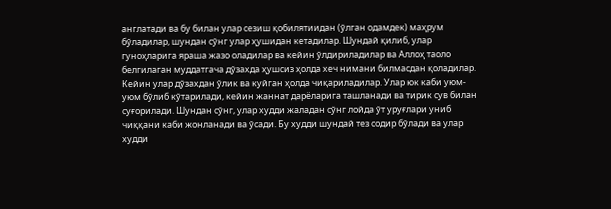англатади ва бу билан улар сезиш қобилятиидан (ўлган одамдек) маҳрум бўладилар, шундан сўнг улар ҳушидан кетадилар. Шундай қилиб, улар гуноҳларига яраша жазо оладилар ва кейин ўлдириладилар ва Аллоҳ таоло белгилаган муддатгача дўзахда ҳушсиз ҳолда хеч нимани билмасдан қоладилар. Кейин улар дўзахдан ўлик ва куйган ҳолда чиқариладилар. Улар юк каби уюм-уюм бўлиб кўтарилади, кейин жаннат дарёларига ташланади ва тирик сув билан суғорилади. Шундан сўнг, улар худди жаладан сўнг лойда ўт уруғлари униб чиққани каби жонланади ва ўсади. Бу худди шундай тез содир бўлади ва улар худди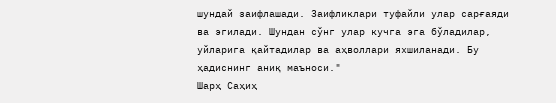шундай заифлашади. Заифликлари туфайли улар сарғаяди ва эгилади. Шундан сўнг улар кучга эга бўладилар, уйларига қайтадилар ва аҳволлари яхшиланади. Бу ҳадиснинг аниқ маъноси."
Шарҳ Саҳиҳ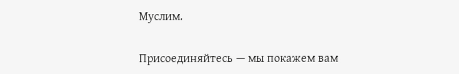Муслим.

Присоединяйтесь — мы покажем вам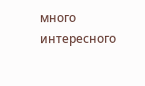много интересного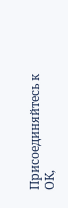Присоединяйтесь к ОК,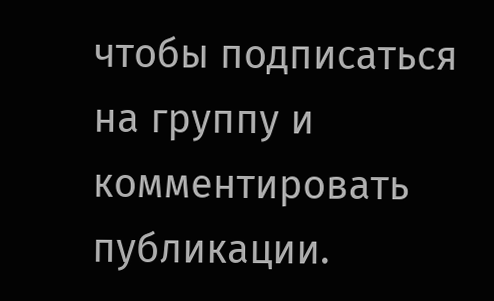чтобы подписаться на группу и комментировать публикации.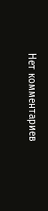Нет комментариев